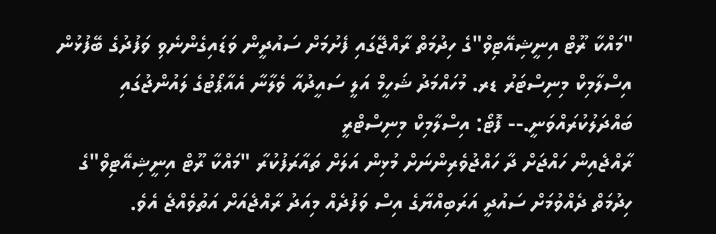"މައްކާ ރޫޓް އިނީޝިއޭޓިވް"ގެ ހިދުމަތް ރާއްޖޭގައި ފެށުމަށް ސައުދީން ވަޑައިގެންނެވި ވަފުދުގެ ބޭފުޅުން އިސްލާމިކް މިނިސްޓަރު ޑރ. މުހައްމަދު ޝަހީމް އަލީ ސައީދުއާ ވެލާނާ އެއާޕޯޓުގެ ލައުންޖުގައި ބައްދަލުކުރައްވަނީ.-- ފޮޓޯ: އިސްލާމިކް މިނިސްޓްރީ
ރާއްޖެއިން ހައްޖަށް ދާ ހައްޖުވެރިންނަށް މުޅިން އަލަށް ތައާރަފުކުރާ "މައްކާ ރޫޓް އިނީޝިއޭޓިވް"ގެ ހިދުމަތް ދެއްވުމަށް ސައުދީ އަރަބިއްޔާގެ އިސް ވަފުދެއް މިއަދު ރާއްޖެއަށް އަތުވެއްޖެ އެވެ.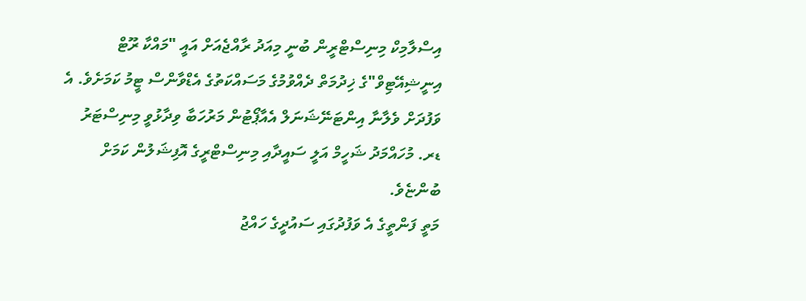އިސްލާމިކް މިނިސްޓްރީން ބުނީ މިއަދު ރާއްޖެއަށް އައީ "މައްކާ ރޫޓް އިނީޝިއޭޓިވް"ގެ ޚިދުމަތް ދެއްވުމުގެ މަސައްކަތުގެ އެޑްވާންސް ޓީމު ކަމަށެވެ. އެ ވަފުދަށް ވެލާނާ އިންޓަނޭޝަނަލް އެއާޕޯޓުން މަރުހަބާ ވިދާޅުވީ މިނިސްޓަރު ޑރ. މުހައްމަދު ޝަހީމް އަލީ ސައީދާއި މިނިސްޓްރީގެ އޮފިޝަލުން ކަމަށް ބުންޏެވެ.
މަތީ ފަންތީގެ އެ ވަފުދުގައި ސައުދީގެ ހައްޖު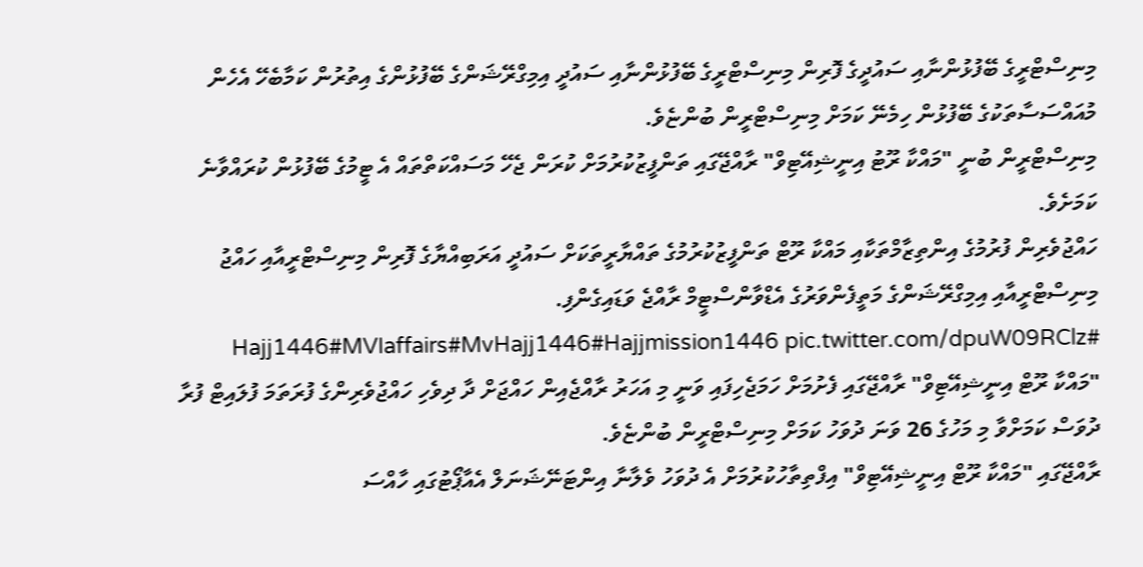މިނިސްޓްރީގެ ބޭފުޅުންނާއި ސައުދީގެ ފޮރިން މިނިސްޓްރީގެ ބޭފުޅުންނާއި ސައުދީ އިމިގްރޭޝަންގެ ބޭފުޅުންގެ އިތުރުން ކަމާބެހޭ އެހެން މުއައްސަސާތަކުގެ ބޭފުޅުން ހިމެނޭ ކަމަށް މިނިސްޓްރީން ބުންޏެވެ.
މިނިސްޓްރީން ބުނީ "މައްކާ ރޫޓު އިނީޝިއޭޓިވް" ރާއްޖޭގައި ތަންފީޒުކުރުމަށް ކުރަން ޖެހޭ މަސައްކަތްތައް އެ ޓީމުގެ ބޭފުޅުން ކުރައްވާނެ ކަމަށެވެ.
ހައްޖުވެރިން ފުރުމުގެ އިންތިޒާމްތަކާއި މައްކާ ރޫޓް ތަންފީޒުކުރުމުގެ ތައްޔާރީތަކަށް ސައުދީ އަރަބިއްޔާގެ ފޮރިން މިނިސްޓްރީއާއި ހައްޖު މިނިސްޓްރީއާއި އިމިގްރޭޝަންގެ މަތީފެންވަރުގެ އެޑްވާންސްޓީމް ރާއްޖެ ވަޑައިގެންފި. #Hajj1446#MVIaffairs#MvHajj1446#Hajjmission1446 pic.twitter.com/dpuW09RClz
"މައްކާ ރޫޓް އިނީޝިއޭޓިވް" ރާއްޖޭގައި ފެށުމަށް ހަމަޖެހިފައި ވަނީ މި އަހަރު ރާއްޖެއިން ހައްޖަށް ދާ ދިވެހި ހައްޖުވެރިންގެ ފުރަތަމަ ފުލައިޓް ފުރާ ދުވަސް ކަމަށްވާ މި މަހުގެ 26 ވަނަ ދުވަހު ކަމަށް މިނިސްޓްރީން ބުންޏެވެ.
ރާއްޖޭގައި "މައްކާ ރޫޓް އިނީޝިއޭޓިވް" އިފްތިތާހުކުރުމަށް އެ ދުވަހު ވެލާނާ އިންޓަނޭޝަނަލް އެއާޕޯޓުގައި ހާއްސަ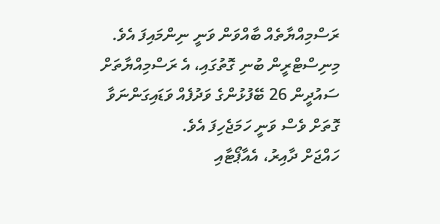ރަސްމިއްޔާތެއް ބާއްވަން ވަނީ ނިންމައިފަ އެވެ. މިނިސްޓްރީން ބުނި ގޮތުގައި، އެ ރަސްމިއްޔާތަށް ސައުދީން 26 ބޭފުޅުންގެ ވަދުފެއް ވަޑައިގަންނަވާ ގޮތަށް ވެސް ވަނީ ހަމަޖެހިފަ އެވެ.
ހައްޖަށް ދާއިރު، އެއާޕޯޓާއި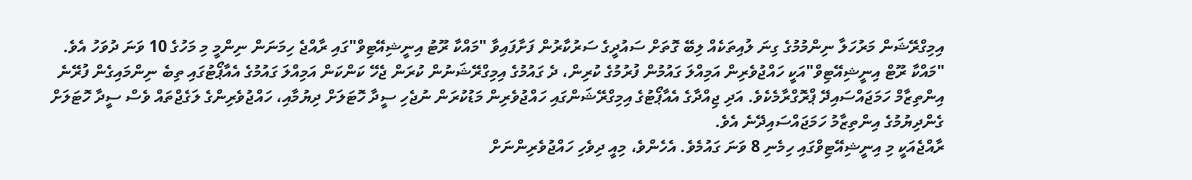އިމިގްރޭޝަން މަރުހަލާ ނިންމުމުގެ ގިނަ ލުއިތަކެއް ލިބޭ ގޮތަށް ސައުދީގެ ސަރުކާރުން ފަށާފައިވާ "މައްކާ ރޫޓު އިނީޝިއޭޓިވް"ގައި ރާއްޖެ ހިމަނަން ނިންމީ މި މަހުގެ 10 ވަނަ ދުވަހު އެވެ.
"މައްކާ ރޫޓް އިނީޝިއޭޓިވް"އަކީ ހައްޖުވެރިން އަމިއްލަ ގައުމުން ފުރުމުގެ ކުރިން، ދެ ގައުމުގެ އިމިގްރޭޝަނުން ކުރަން ޖެހޭ ކަންކަން އަމިއްލަ ގައުމުގެ އެއާޕޯޓުގައި ތިބެ ނިންމައިގެން ފުރޭނެ އިންތިޒާމް ހަމަޖައްސައިދޭ ޕްރޮގްރާމެކެވެ. އަދި ޖިއްދާގެ އެއާޕޯޓުގެ އިމިގްރޭޝަންގައި ހައްޖުވެރިން މަޑުކުރަން ނުޖެހި ސީދާ ހޮޓަލަށް ދިޔުމާއި، ހައްޖުވެރިންގެ ލަގެޖްތައް ވެސް ސީދާ ހޮޓަލަށް ގެންދިޔުމުގެ އިންތިޒާމު ހަމަޖައްސައިދޭނެ އެވެ.
ރާއްޖެއަކީ މި އިނީޝިއޭޓިވްގައި ހިމެނި 8 ވަނަ ގައުމެވެ. އެހެންވެ، މިއީ ދިވެހި ހައްޖުވެރިންނަށް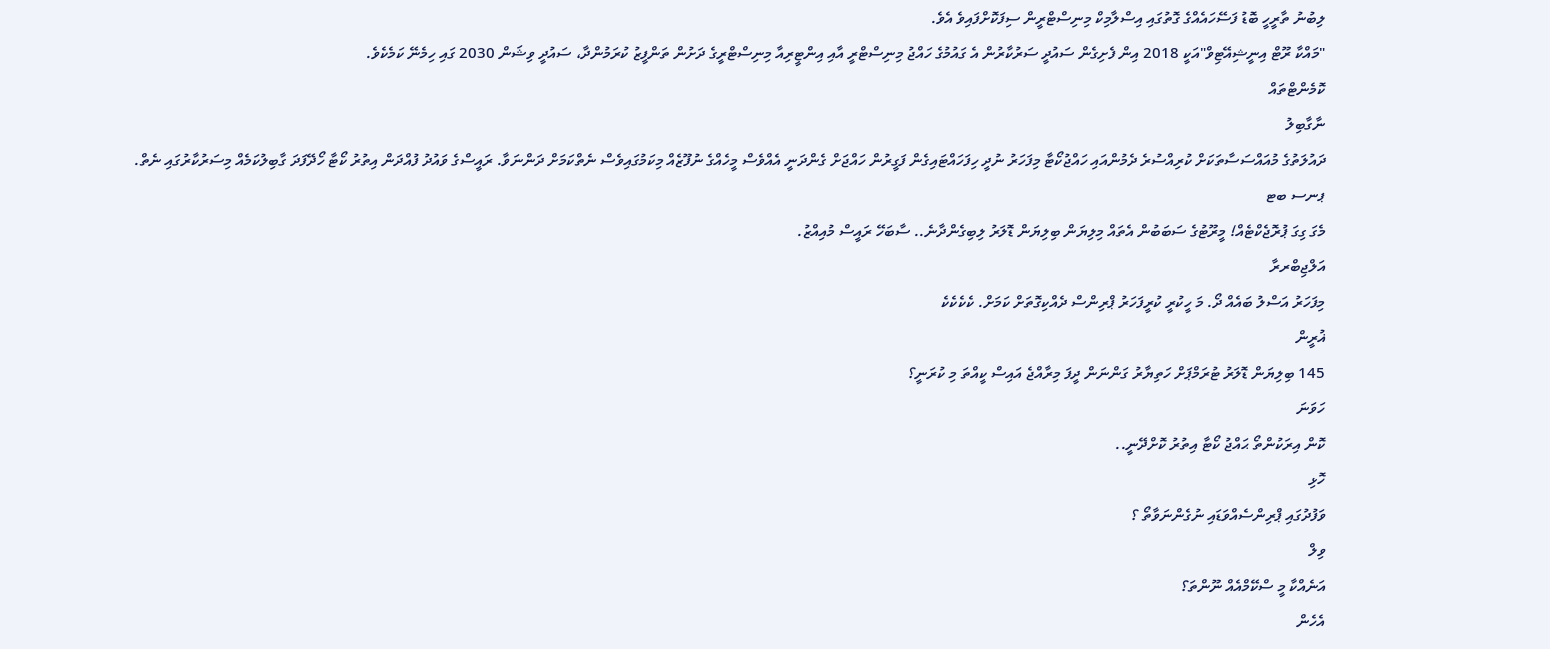ލިބުނު ތާރީހީ ބޮޑު ފަސޭހައެއްގެ ގޮތުގައި އިސްލާމިކް މިނިސްޓްރީން ސިފަކޮށްފައިވެ އެވެ.
"މައްކާ ރޫޓް އިނީޝިއޭޓިވް"އަކީ 2018 އިން ފެށިގެން ސައުދީ ސަރުކާރުން އެ ގައުމުގެ ހައްޖު މިނިސްޓްރީ އާއި އިންޓީރިއާ މިނިސްޓްރީގެ ދަށުން ތަންފީޒު ކުރަމުންދާ، ސައުދީ ވިޝަން 2030 ގައި ހިމެނޭ ކަމެކެވެ.
ކޮމެންޓްތައް
ނާގާބިލު
ދައުލަތުގެ މުއައްސަސާތަކަށް ކުރިއްސުރެ ދެމުންއައި ހައްޖުކޯޓާ މިފަހަރު ނުދީ ހިފަހައްޓައިގެން ފަގީރުން ހައްޖަށް ގެންދަނީ އެއްވެސް މީހެއްގެ ނުފޫޒެއް މިކަމުގައިވެސް ނެތްކަމަށް ދަންނަވާ. ރައީސްގެ ވައުދު ފުއްދަން އިތުރު ކޯޓާ ހޯދޭފަދަ ގާބިލުކަމެއް މިސަރުކާރުގައި ނެތް.
ޕނސ ބޓ
މެގަ ގިގަ ޕުރޮޖެކްޓެއް! މީރޫޓުގެ ސަބަބުން އެތައް މިލިޔަން ބިލިޔަން ޑޮލަރު ލިބިގެންދާނެ.. ސާބަހޭ ރައީސް މުއިއްޒު.
އަލްޖިބްރރާ
މިފަހަރު އަސްލު ބައެއް ދޯ. މަ ހީކުރީ ކުރީފަހަރު ޕްރިންސް ދެއްކިގޮތަށް ކަމަށް. ކެކެކެކެ
ޣުރީން
145 ބިލިޔަން ޑޮލަރު ޓުރަމްޕަށް ހަތިޔާރު ގަންނަން ދީފަ މިރާއްޖެ އައިސް ކީއްތަ މި ކުރަނީ؟
ހަވަނަ
ކޮން އިރަކުންތޯ ޙައްޖު ކޯޓާ އިތުރު ކޮށްދޭނީ..
ހޮޅި
ވަފުދުގައި ޕްރިންސެއްވަޑައި ނުގެންނަވާތޯ ؟
ވިލް
އަނެއްކާ މީ ސްކޭމްއެއް ނޫންތަ؟
އެހެން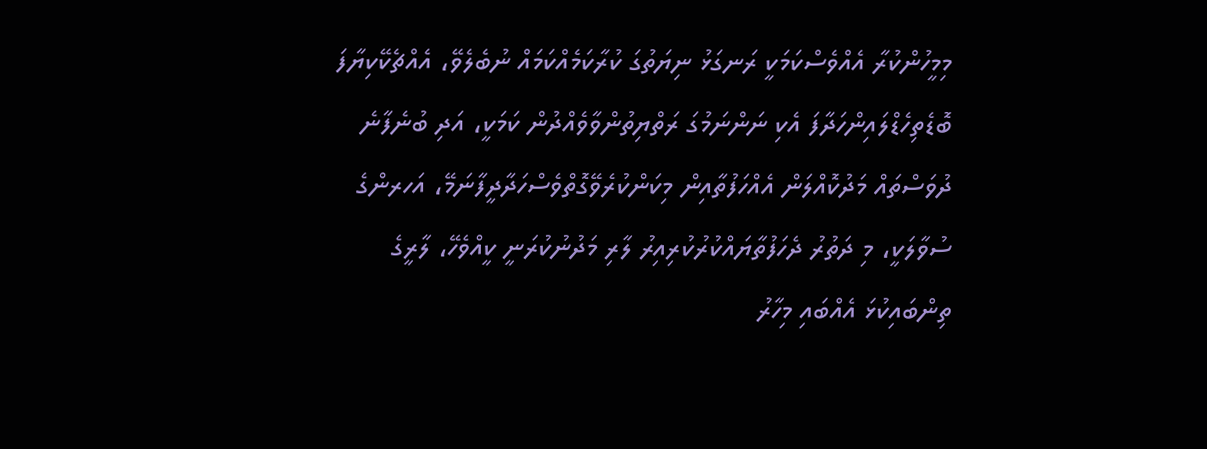މިމީހުންކުރާ އެއްވެސްކަމަކީ ރަނގަޅު ނިޔަތުގަ ކުރާކަމެއްކަމައް ނުބެލެވޭ، އެއްޗެކޭކިޔާފަ ބޮޑެތިހެޑްލައިންހަދާފަ އެކި ނަންނަމުގަ ރަތްޔިތުންވާވެއްދުން ކަމަކީ، އަދި ބުނެފާނެ ދުވަސްތައް މަދުކޮއްލަން އެއްހަފުތާއިން މިކަންކުރެވޭގޮތްވެސްހަދާދީފާނަމޭ، އަހރންގެ ސުވާލަކީ، މި ދަތުރު ދެހަފުތާޔައްކުރުކުރިއިރު ލާރި މަދުނުކުރަނީ ކީއްވެހޭ، ލާރީގެ ތިންބައިކުޅަ އެއްބައި މިހާރު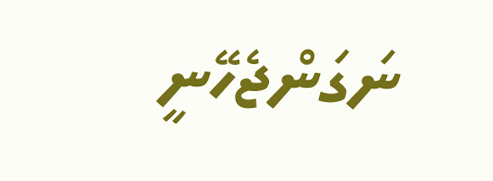ނަގަންޖެހޭނީ